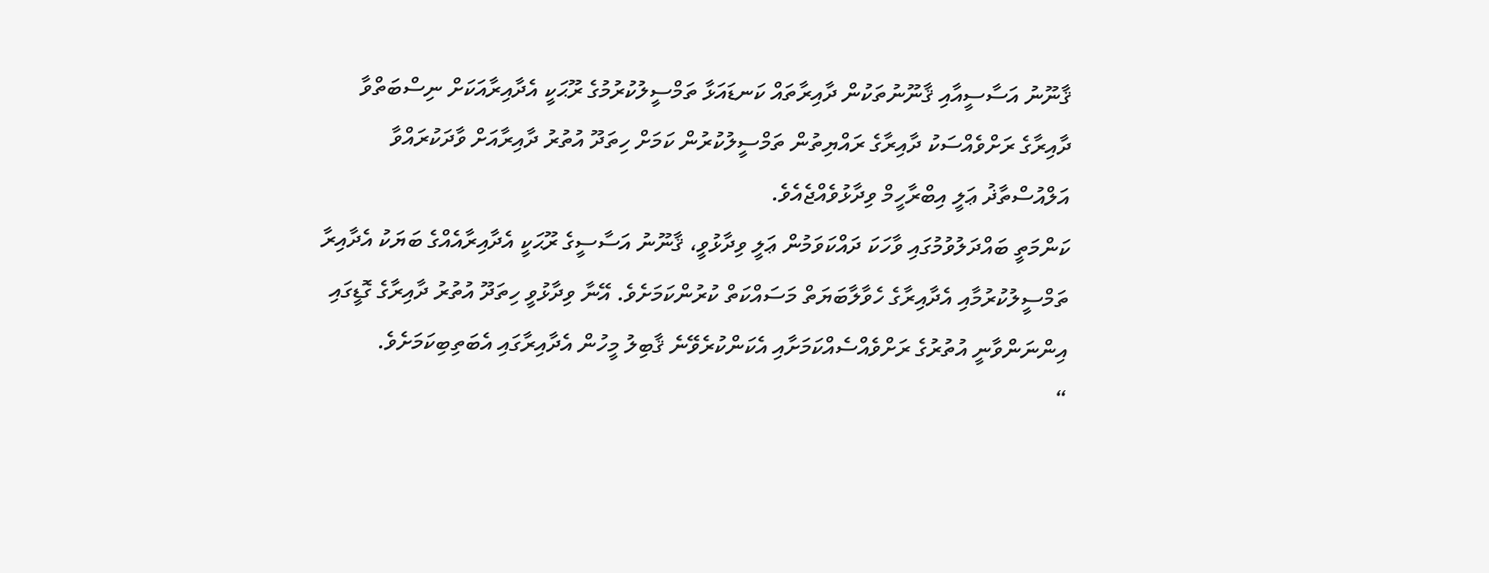ޤާނޫނު އަސާސީއާއި ޤާނޫނުތަކުން ދާއިރާތައް ކަނޑައަޅާ ތަމްސީލުކުރުމުގެ ރޫޙަކީ އެދާއިރާއަކަށް ނިސްބަތްވާ ދާއިރާގެ ރަށްވެއްސަކު ދާއިރާގެ ރައްޔިތުން ތަމްސީލުކުރުން ކަމަށް ހިތަދޫ އުތުރު ދާއިރާއަށް ވާދަކުރައްވާ އަލްއުސްތާޛު ޢަލީ އިބްރާހީމް ވިދާޅުވެއްޖެއެވެ.
ކަންމަތީ ބައްދަލުވުމުގައި ވާހަކަ ދައްކަވަމުން ޢަލީ ވިދާޅުވީ، ޤާނޫނު އަސާސީގެ ރޫޙަކީ އެދާއިރާއެއްގެ ބަޔަކު އެދާއިރާ ތަމްސީލުކުރުމާއި އެދާއިރާގެ ހެވާލާބަޔަތް މަސައްކަތް ކުރުންކަމަށެވެ. އޭނާ ވިދާޅުވީ ހިތަދޫ އުތުރު ދާއިރާގެ ގޮޑީގައި އިންނަންވާނީ އުތުރުގެ ރަށްވެއްސެއްކަމަށާއި އެކަންކުރެވޭނެ ޤާބިލު މީހުން އެދާއިރާގައި އެބަތިބިކަމަށެވެ.
“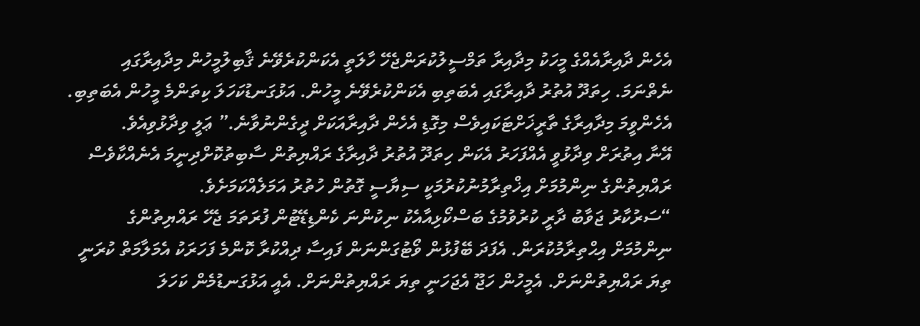އެހެން ދާއިރާއެއްގެ މީހަކު މިދާއިރާ ތަމްސީލުކުރަންޖެހޭ ހާލަތީ އެކަންކުރެވޭނެ ޤާބިލުމީހުން މިދާއިރާގައި ނެތްނަމަ. ހިތަދޫ އުތުރު ދާއިރާގައި އެބަތިބި އެކަންކުރެވޭނެ މީހުން. އަޅުގަނޑުކަހަލަ ކިތަންމެ މީހުން އެބަތިބި. އެހެންވީމަ މިދާއިރާގެ ތާރީޚަށްޓަކައިވެސް މިގޮޑި އެހެން ދާއިރާއަކަށް ދީގެންނުވާނެ.” ޢަލީ ވިދާޅުވިއެވެ.
އޭނާ އިތުރަށް ވިދާޅުވީ އެއްފަހަރު އެކަން ހިތަދޫ އުތުރު ދާއިރާގެ ރައްޔިތުން ސާބިތުކޮށްދިނީމަ އެނެއްކާވެސް ރައްޔިތުންގެ ނިންމުމަށް އިޚްތިރާމުނުކުރުމަކީ ސިޔާސީ ގޮތުން ހުތުރު އަމަލެއްކަމަށެވެ.
“ސަރުކާރު ޖަވާބު ދާރީ ކުރުވުމުގެ ބަސްކޯޅިއާއެކު ނިކުންނަ ކެންޑިޑޭޓުން ފުރަތަމަ ޖެހޭ ރައްޔިތުންގެ ނިންމުމަށް އިޙްތިރާމުކުރަން. އެފަދަ ބޭފުޅުން ވޯޓުގަންނަން ފައިސާ ދިއްކުރާ ކޮންމެ ފަހަރަކު އެމަލާމަތް ކުރަނީ ތިޔަ ރައްޔިތުންނަށް. އެމީހުން ހަޖޫ އެޖަހަނީ ތިޔަ ރައްޔިތުންނަށް. އެއީ އަޅުގަނޑުމެން ކަހަލަ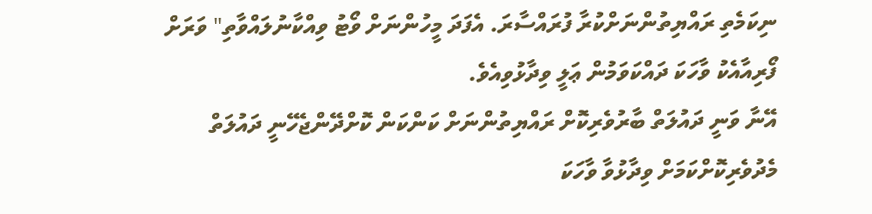ނިކަމެތި ރައްޔިތުންނަށްކުރާ ފުރައްސާރަ. އެފަދަ މީހުންނަށް ވޯޓު ވިއްކާނުލައްވާތި" ވަރަށް ފޯރިއާއެކު ވާހަކަ ދައްކަވަމުން ޢަލީ ވިދާޅުވިއެވެ.
އޭނާ ވަނީ ދައުލަތް ބާރުވެރިކޮށް ރައްޔިތުންނަށް ކަންކަން ކޮށްދޭންޖެހޭނީ ދައުލަތް މެދުވެރިކޮށްކަމަށް ވިދާޅުވާ ވާހަކަ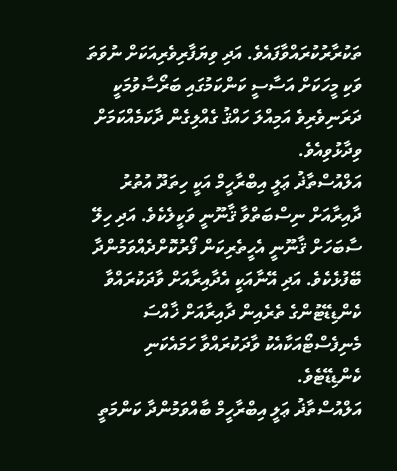ތަކުރާރުކުރައްވާފައެވެ. އަދި ވިޔަފާރިވެރިއަކަށް ނުވަތަ ވަކި މީހަކަށް އަސާސީ ކަންކަމުގައި ބަރޯސާވުމަކީ ދަރަނިވެރިވެ އަމިއްލަ ހައްޤު ގެއްލިގެން ދާކަމެއްކަމަށް ވިދާޅުވިއެވެ.
އަލްއުސްތާޛު ޢަލީ އިބްރާހީމް އަކީ ހިތަދޫ އުތުރު ދާއިރާއަށް ނިސްބަތްވާ ޤާނޫނީ ވަކީލެކެވެ. އަދި ހިލޭ ސާބަހަށް ޤާނޫނީ އެހީތެރިކަން ފޯރުކޮށްދެއްވަމުންދާ ބޭފުޅެކެވެ. އަދި އޭނާއަކީ އެދާއިރާއަށް ވާދަކުރައްވާ ކެންޑިޑޭޓުންގެ ތެރެއިން ދާއިރާއަށް ޚާއްސަ މެނިފެސްޓޯއަކާއެކު ވާދަކުރައްވާ ހަމައެކަނި ކެންޑިޑޭޓެވެ.
އަލްއުސްތާޛު ޢަލީ އިބްރާހީމް ބާއްވަމުންދާ ކަންމަތީ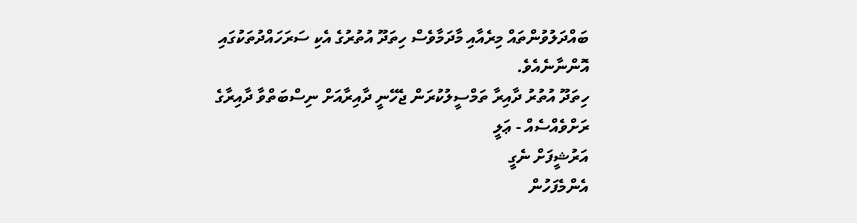ބައްދަލުވުންތައް މިރެއާއި މާދަމާވެސް ހިތަދޫ އުތުރުގެ އެކި ސަރަހައްދުތަކުގައި އޮންނާނެއެވެ.
ހިތަދޫ އުތުރު ދާއިރާ ތަމްސީލުކުރަން ޖެހޭނީ ދާއިރާއަށް ނިސްބަތްވާ ދާއިރާގެ ރަށްވެއްސެއް - ޢަލީ
އަރުޝީފަށް ނެގީ
އެންމެފަހުން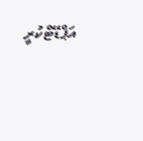އަޕްޑޭޓްކުރީ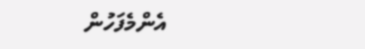އެންމެފަހުން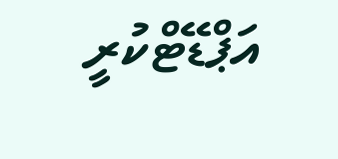އަޕްޑޭޓްކުރީ